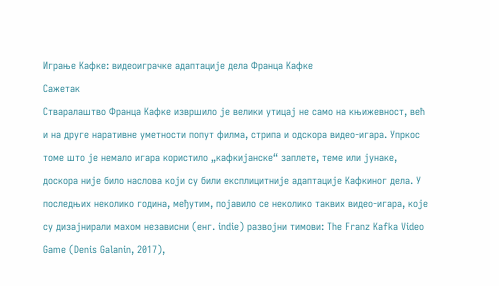Играње Кафке: видеоиграчке адаптације дела Франца Кафке
Сажетак
Стваралаштво Франца Кафке извршило је велики утицај не само на књижевност, већ и на друге наративне уметности попут филма, стрипа и одскора видео-игара. Упркос томе што је немало игара користило „кафкијанске“ заплете, теме или јунаке, доскора није било наслова који су били експлицитније адаптације Кафкиног дела. У последњих неколико година, међутим, појавило се неколико таквих видео-игара, које су дизајнирали махом независни (енг. indie) развојни тимови: The Franz Kafka Video Game (Denis Galanin, 2017),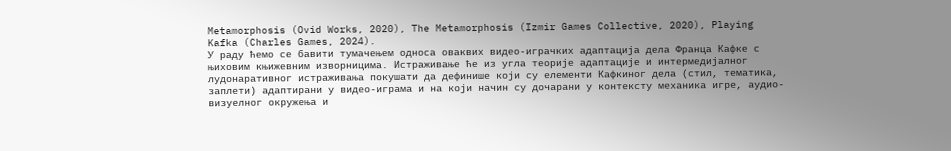Metamorphosis (Ovid Works, 2020), The Metamorрhosis (Izmir Games Collective, 2020), Playing Kafka (Charles Games, 2024).
У раду ћемо се бавити тумачењем односа оваквих видео-играчких адаптација дела Франца Кафке с њиховим књижевним изворницима. Истраживање ће из угла теорије адаптације и интермедијалног лудонаративног истраживања покушати да дефинише који су елементи Кафкиног дела (стил, тематика, заплети) адаптирани у видео-играма и на који начин су дочарани у контексту механика игре, аудио-визуелног окружења и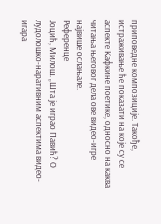приповедне композиције. Такође, истраживање ће показати на које су се аспекте Кафкине поетике, односно на каква читања његовог дела ове видео-игре највише ослањале.
Референце
Јоцић, Милош. „Шта је играо Павић? О лудолошко-наративним аспектима видео-игара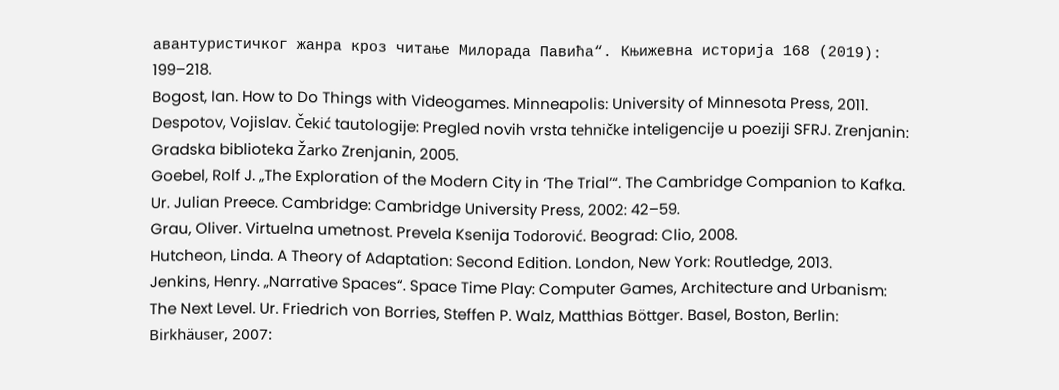авантуристичког жанра кроз читање Милорада Павића“. Књижевна историја 168 (2019): 199–218.
Bogost, Ian. How to Do Things with Videogames. Minneapolis: University of Minnesota Press, 2011.
Despotov, Vojislav. Čekić tautologije: Pregled novih vrsta tehničke inteligencije u poeziji SFRJ. Zrenjanin: Gradska bibliotеka Žarko Zrenjanin, 2005.
Goebel, Rolf J. „The Exploration of the Modern City in ‘The Trial’“. The Cambridge Companion to Kafka. Ur. Julian Preece. Cambridge: Cambridge University Press, 2002: 42–59.
Grau, Oliver. Virtuelna umetnost. Prevela Ksenija Todorović. Beograd: Clio, 2008.
Hutcheon, Linda. A Theory of Adaptation: Second Edition. London, New York: Routledge, 2013.
Jenkins, Henry. „Narrative Spaces“. Space Time Play: Computer Games, Architecture and Urbanism: The Next Level. Ur. Friedrich von Borries, Steffen P. Walz, Matthias Böttger. Basel, Boston, Berlin: Birkhäuser, 2007: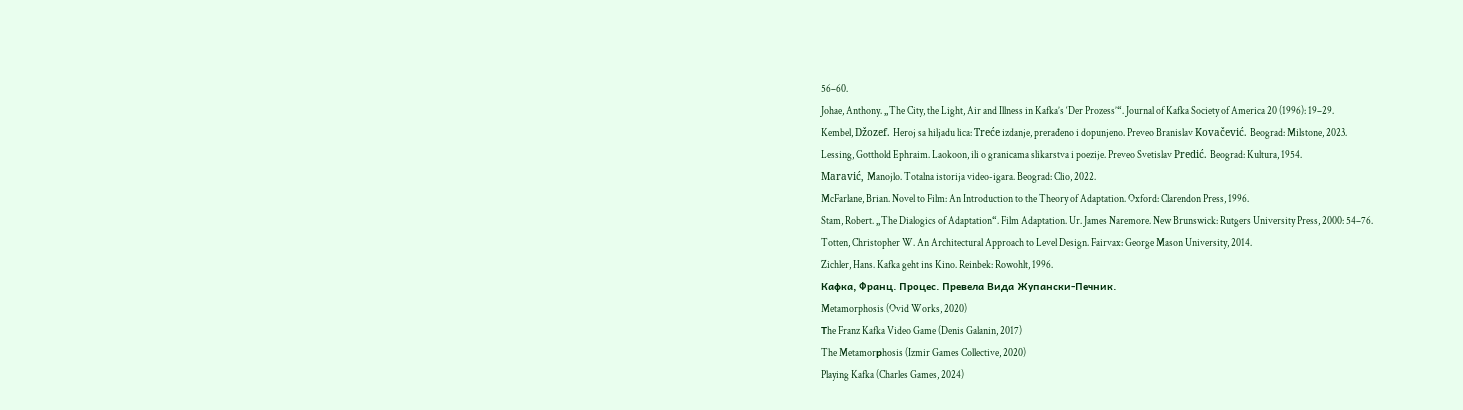56–60.
Johae, Anthony. „The City, the Light, Air and Illness in Kafka’s ‘Der Prozess’“. Journal of Kafka Society of America 20 (1996): 19–29.
Kembel, Džozef. Heroj sa hiljadu lica: Treće izdanje, prerađeno i dopunjeno. Preveo Branislav Kovačević. Beograd: Milstone, 2023.
Lessing, Gotthold Ephraim. Laokoon, ili o granicama slikarstva i poezije. Preveo Svetislav Predić. Beograd: Kultura, 1954.
Maravić, Manojlo. Totalna istorija video-igara. Beograd: Clio, 2022.
McFarlane, Brian. Novel to Film: An Introduction to the Theory of Adaptation. Oxford: Clarendon Press, 1996.
Stam, Robert. „The Dialogics of Adaptation“. Film Adaptation. Ur. James Naremore. New Brunswick: Rutgers University Press, 2000: 54–76.
Totten, Christopher W. An Architectural Approach to Level Design. Fairvax: George Mason University, 2014.
Zichler, Hans. Kafka geht ins Kino. Reinbek: Rowohlt, 1996.
Кафка, Франц. Процес. Превела Вида Жупански-Печник.
Metamorphosis (Ovid Works, 2020)
Тhe Franz Kafka Video Game (Denis Galanin, 2017)
The Metamorрhosis (Izmir Games Collective, 2020)
Playing Kafka (Charles Games, 2024)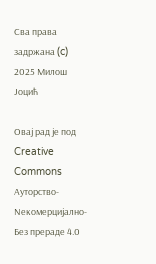Сва права задржана (c) 2025 Милош Јоцић

Овај рад је под Creative Commons Aуторство-Nекомерцијално-Без прераде 4.0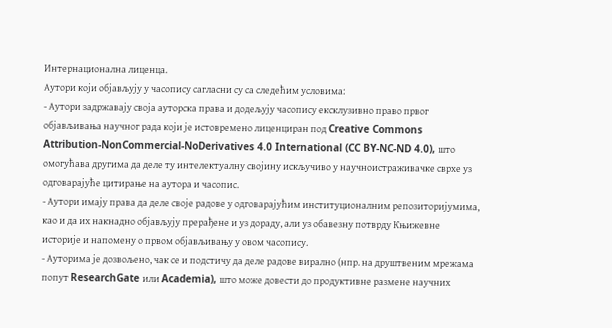Интернационална лиценца.
Аутори који објављују у часопису сагласни су са следећим условима:
- Аутори задржавају своја ауторска права и додељују часопису ексклузивно право првог објављивања научног рада који је истовремено лиценциран под Creative Commons Attribution-NonCommercial-NoDerivatives 4.0 International (CC BY-NC-ND 4.0), што омогућава другима да деле ту интелектуалну својину искључиво у научноистраживачке сврхе уз одговарајуће цитирање на аутора и часопис.
- Аутори имају права да деле своје радове у одговарајућим институционалним репозиторијумима, као и да их накнадно објављују прерађене и уз дораду, али уз обавезну потврду Књижевне историје и напомену о првом објављивању у овом часопису.
- Ауторима је дозвољено, чак се и подстичу да деле радове вирално (нпр. на друштвеним мрежама попут ResearchGate или Academia), што може довести до продуктивне размене научних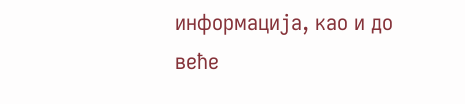информација, као и до веће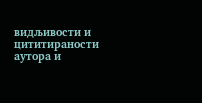видљивости и цититираности аутора и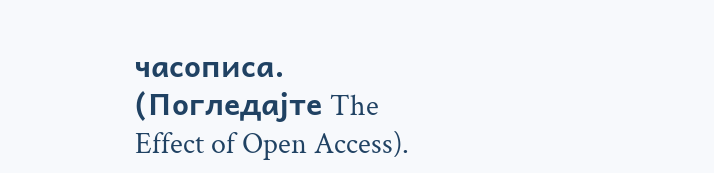часописа. (Погледајте The Effect of Open Access).